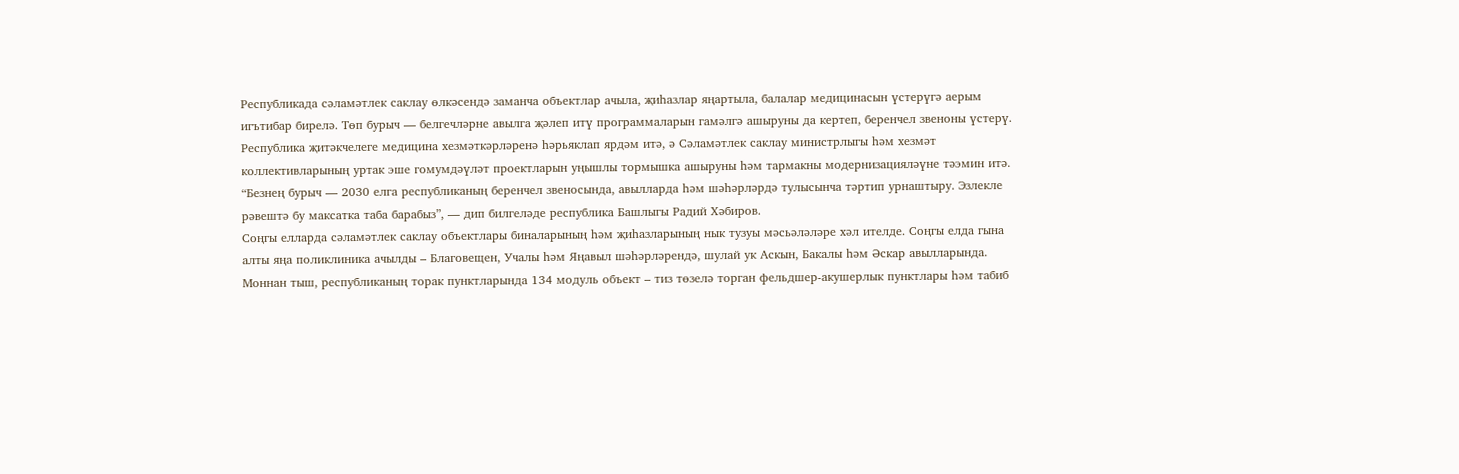Республикада сәламәтлек саклау өлкәсендә заманча объектлар ачыла, җиһазлар яңартыла, балалар медицинасын үстерүгә аерым игътибар бирелә. Төп бурыч — белгечләрне авылга җәлеп итү программаларын гамәлгә ашыруны да кертеп, беренчел звеноны үстерү. Республика җитәкчелеге медицина хезмәткәрләренә һәрьяклап ярдәм итә, ә Сәламәтлек саклау министрлыгы һәм хезмәт коллективларының уртак эше гомумдәүләт проектларын уңышлы тормышка ашыруны һәм тармакны модернизацияләүне тәэмин итә.
“Безнең бурыч — 2030 елга республиканың беренчел звеносында, авылларда һәм шәһәрләрдә тулысынча тәртип урнаштыру. Эзлекле рәвештә бу максатка таба барабыз”, — дип билгеләде республика Башлыгы Радий Хәбиров.
Соңгы елларда сәламәтлек саклау объектлары биналарының һәм җиһазларының нык тузуы мәсьәләләре хәл ителде. Соңгы елда гына алты яңа поликлиника ачылды – Благовещен, Учалы һәм Яңавыл шәһәрләрендә, шулай ук Аскын, Бакалы һәм Әскар авылларында.
Моннан тыш, республиканың торак пунктларында 134 модуль объект – тиз төзелә торган фельдшер-акушерлык пунктлары һәм табиб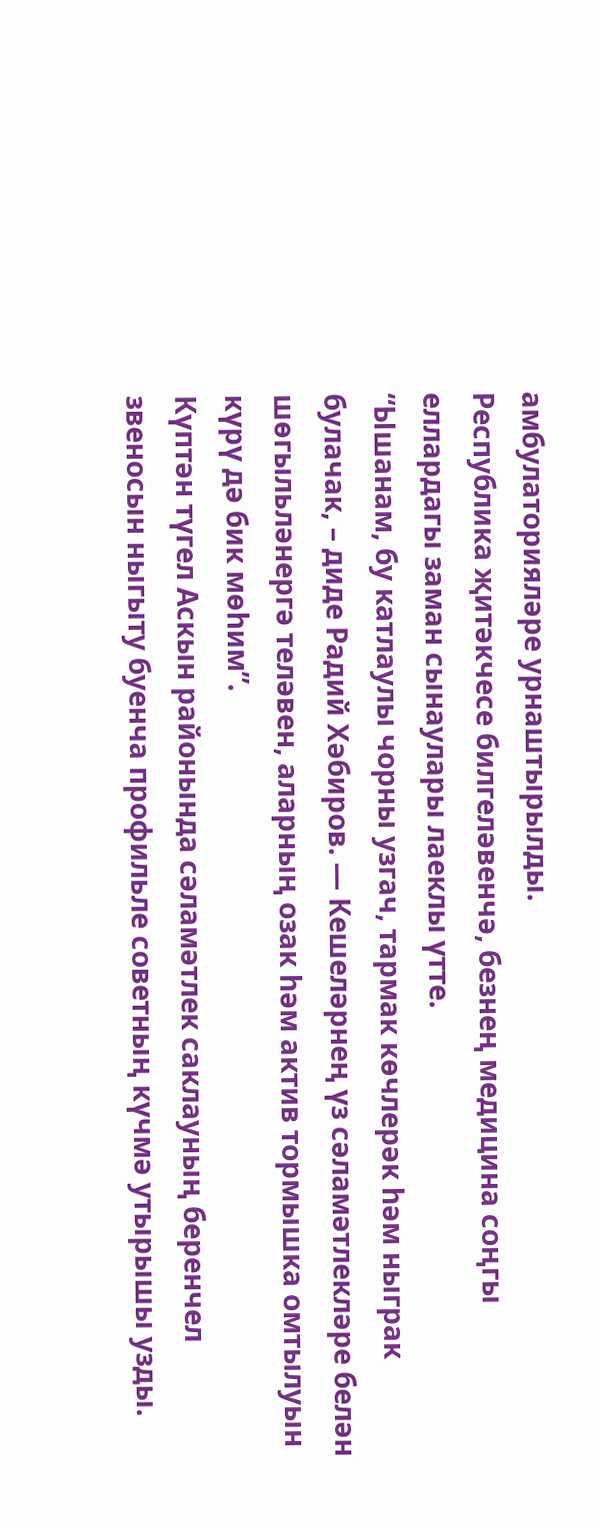амбулаторияләре урнаштырылды.
Республика җитәкчесе билгеләвенчә, безнең медицина соңгы еллардагы заман сынаулары лаеклы үтте.
“Ышанам, бу катлаулы чорны узгач, тармак көчлерәк һәм ныграк булачак, – диде Радий Хәбиров. — Кешеләрнең үз сәламәтлекләре белән шөгыльләнергә теләвен, аларның озак һәм актив тормышка омтылуын күрү дә бик мөһим”.
Күптән түгел Аскын районында сәламәтлек саклауның беренчел звеносын ныгыту буенча профильле советның күчмә утырышы узды.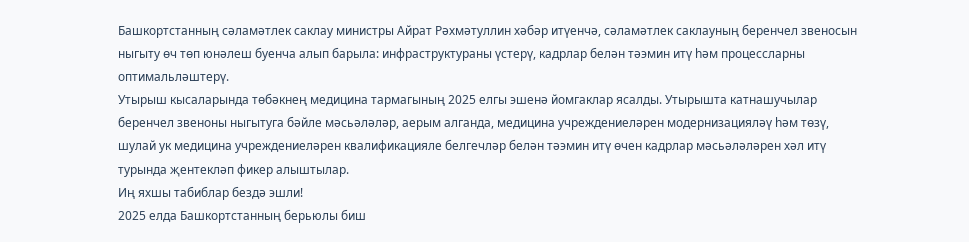Башкортстанның сәламәтлек саклау министры Айрат Рәхмәтуллин хәбәр итүенчә, сәламәтлек саклауның беренчел звеносын ныгыту өч төп юнәлеш буенча алып барыла: инфраструктураны үстерү, кадрлар белән тәэмин итү һәм процессларны оптимальләштерү.
Утырыш кысаларында төбәкнең медицина тармагының 2025 елгы эшенә йомгаклар ясалды. Утырышта катнашучылар беренчел звеноны ныгытуга бәйле мәсьәләләр, аерым алганда, медицина учреждениеләрен модернизацияләү һәм төзү, шулай ук медицина учреждениеләрен квалификацияле белгечләр белән тәэмин итү өчен кадрлар мәсьәләләрен хәл итү турында җентекләп фикер алыштылар.
Иң яхшы табиблар бездә эшли!
2025 елда Башкортстанның берьюлы биш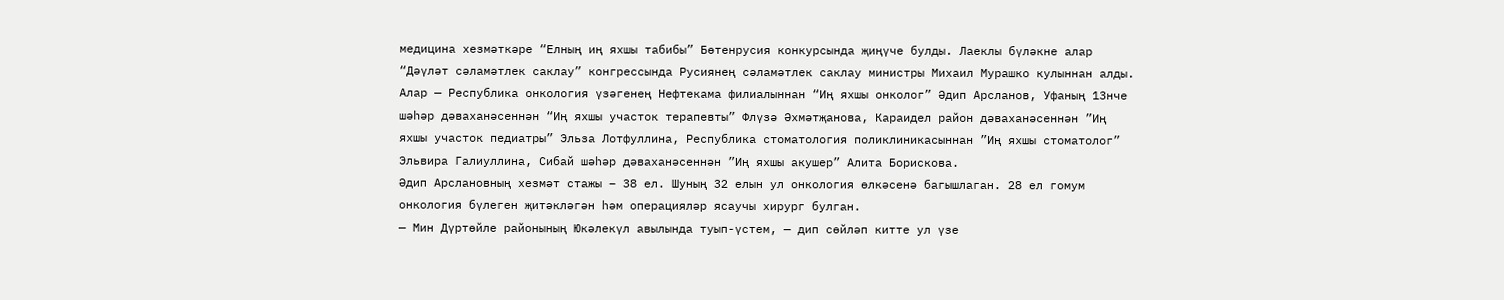медицина хезмәткәре “Елның иң яхшы табибы” Бөтенрусия конкурсында җиңүче булды. Лаеклы бүләкне алар “Дәүләт сәламәтлек саклау” конгрессында Русиянең сәламәтлек саклау министры Михаил Мурашко кулыннан алды.
Алар — Республика онкология үзәгенең Нефтекама филиалыннан “Иң яхшы онколог” Әдип Арсланов, Уфаның 13нче шәһәр дәваханәсеннән “Иң яхшы участок терапевты” Флүзә Әхмәтҗанова, Караидел район дәваханәсеннән ”Иң яхшы участок педиатры” Эльза Лотфуллина, Республика стоматология поликлиникасыннан ”Иң яхшы стоматолог” Эльвира Галиуллина, Сибай шәһәр дәваханәсеннән ”Иң яхшы акушер” Алита Борискова.
Әдип Арслановның хезмәт стажы – 38 ел. Шуның 32 елын ул онкология өлкәсенә багышлаган. 28 ел гомум онкология бүлеген җитәкләгән һәм операцияләр ясаучы хирург булган.
— Мин Дүртөйле районының Юкәлекүл авылында туып-үстем, — дип сөйләп китте ул үзе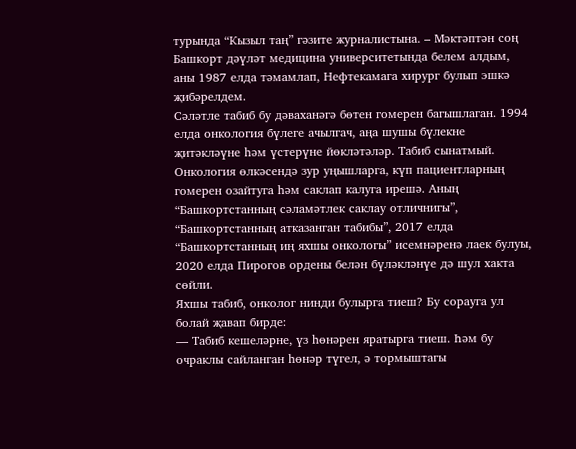турында “Кызыл таң” гәзите журналистына. – Мәктәптән соң Башкорт дәүләт медицина университетында белем алдым, аны 1987 елда тәмамлап, Нефтекамага хирург булып эшкә җибәрелдем.
Сәләтле табиб бу дәваханәгә бөтен гомерен багышлаган. 1994 елда онкология бүлеге ачылгач, аңа шушы бүлекне җитәкләүне һәм үстерүне йөкләтәләр. Табиб сынатмый. Онкология өлкәсендә зур уңышларга, күп пациентларның гомерен озайтуга һәм саклап калуга ирешә. Аның “Башкортстанның сәламәтлек саклау отличнигы”, “Башкортстанның атказанган табибы”, 2017 елда “Башкортстанның иң яхшы онкологы” исемнәренә лаек булуы, 2020 елда Пирогов ордены белән бүләкләнүе дә шул хакта сөйли.
Яхшы табиб, онколог нинди булырга тиеш? Бу сорауга ул болай җавап бирде:
— Табиб кешеләрне, үз һөнәрен яратырга тиеш. Һәм бу очраклы сайланган һөнәр түгел, ә тормыштагы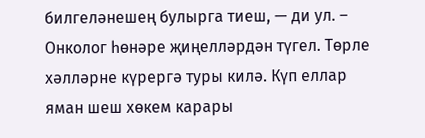билгеләнешең булырга тиеш, — ди ул. – Онколог һөнәре җиңелләрдән түгел. Төрле хәлләрне күрергә туры килә. Күп еллар яман шеш хөкем карары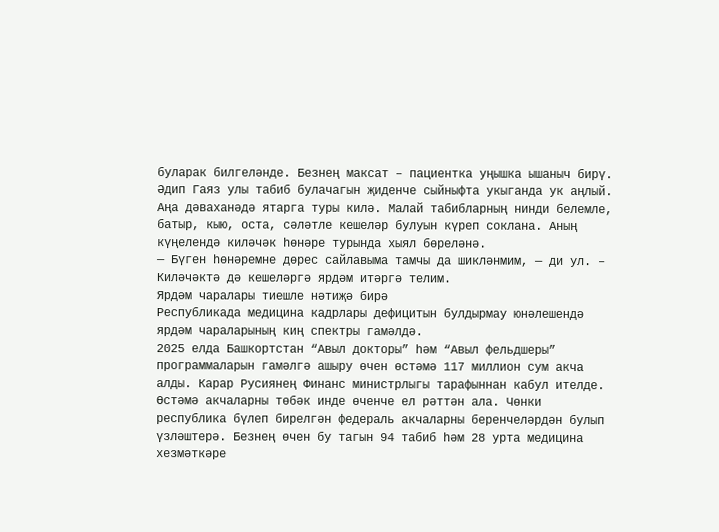буларак билгеләнде. Безнең максат – пациентка уңышка ышаныч бирү.
Әдип Гаяз улы табиб булачагын җиденче сыйныфта укыганда ук аңлый. Аңа дәваханәдә ятарга туры килә. Малай табибларның нинди белемле, батыр, кыю, оста, сәләтле кешеләр булуын күреп соклана. Аның күңелендә киләчәк һөнәре турында хыял бөреләнә.
— Бүген һөнәремне дөрес сайлавыма тамчы да шикләнмим, — ди ул. – Киләчәктә дә кешеләргә ярдәм итәргә телим.
Ярдәм чаралары тиешле нәтиҗә бирә
Республикада медицина кадрлары дефицитын булдырмау юнәлешендә ярдәм чараларының киң спектры гамәлдә.
2025 елда Башкортстан “Авыл докторы” һәм “Авыл фельдшеры” программаларын гамәлгә ашыру өчен өстәмә 117 миллион сум акча алды. Карар Русиянең Финанс министрлыгы тарафыннан кабул ителде. Өстәмә акчаларны төбәк инде өченче ел рәттән ала. Чөнки республика бүлеп бирелгән федераль акчаларны беренчеләрдән булып үзләштерә. Безнең өчен бу тагын 94 табиб һәм 28 урта медицина хезмәткәре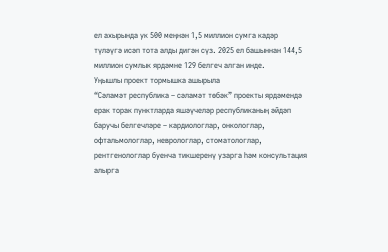ел ахырында ук 500 меңнән 1,5 миллион сумга кадәр түләүгә исәп тота алды дигән сүз. 2025 ел башыннан 144,5 миллион сумлык ярдәмне 129 белгеч алган инде.
Уңышлы проект тормышка ашырыла
“Сәламәт республика – сәламәт төбәк” проекты ярдәмендә ерак торак пунктларда яшәүчеләр республиканың әйдәп баручы белгечләре – кардиологлар, онкологлар, офтальмологлар, неврологлар, стоматологлар, рентгенологлар буенча тикшеренү узарга һәм консультация алырга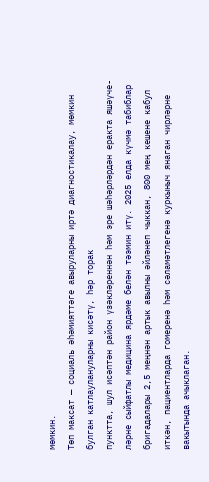мөмкин.
Төп максат — социаль әһәмияттәге авыруларны иртә диагностикалау, мөмкин булган катлаулануларны кисәтү, һәр торак
пунктта, шул исәптән район үзәкләреннән һәм эре шәһәрләрдән еракта яшәүче-
ләрне сыйфатлы медицина ярдәме белән тәэмин итү. 2025 елда күчмә табиблар бригадалары 2,5 меңнән артык авылны әйләнеп чыккан, 800 мең кешене кабул иткән, пациентларда гомеренә һәм сәламәтлегенә куркыныч янаган чирләрне вакытында ачыклаган.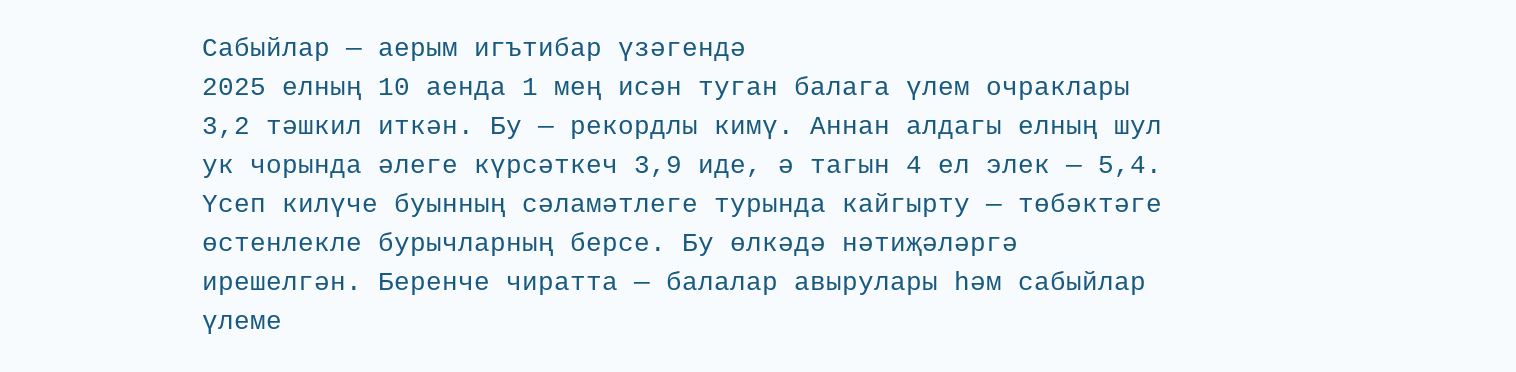Сабыйлар — аерым игътибар үзәгендә
2025 елның 10 аенда 1 мең исән туган балага үлем очраклары 3,2 тәшкил иткән. Бу — рекордлы кимү. Аннан алдагы елның шул ук чорында әлеге күрсәткеч 3,9 иде, ә тагын 4 ел элек — 5,4.
Үсеп килүче буынның сәламәтлеге турында кайгырту — төбәктәге өстенлекле бурычларның берсе. Бу өлкәдә нәтиҗәләргә ирешелгән. Беренче чиратта — балалар авырулары һәм сабыйлар үлеме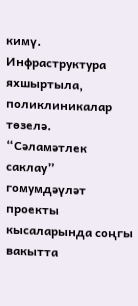кимү.
Инфраструктура яхшыртыла, поликлиникалар төзелә. “Сәламәтлек саклау” гомумдәүләт проекты кысаларында соңгы вакытта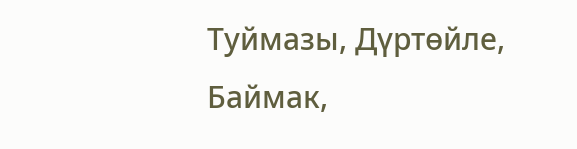Туймазы, Дүртөйле, Баймак,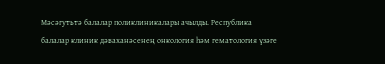Мәсәгутьтә балалар поликлиникалары ачылды. Республика балалар клиник дәваханәсенең онкология һәм гематология үзәге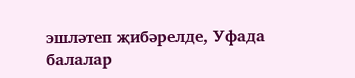эшләтеп җибәрелде, Уфада балалар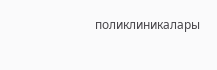поликлиникалары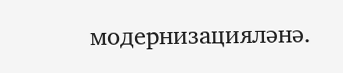модернизацияләнә.